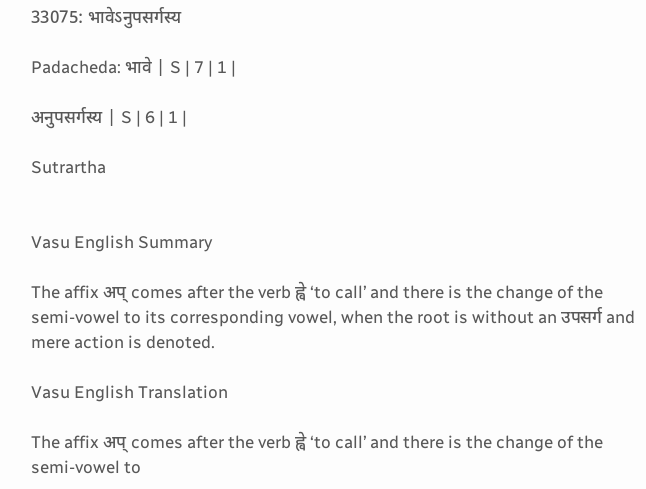33075: भावेऽनुपसर्गस्य

Padacheda: भावे | S | 7 | 1 |

अनुपसर्गस्य | S | 6 | 1 |

Sutrartha


Vasu English Summary

The affix अप् comes after the verb ह्वे ‘to call’ and there is the change of the semi-vowel to its corresponding vowel, when the root is without an उपसर्ग and mere action is denoted.

Vasu English Translation

The affix अप् comes after the verb ह्वे ‘to call’ and there is the change of the semi-vowel to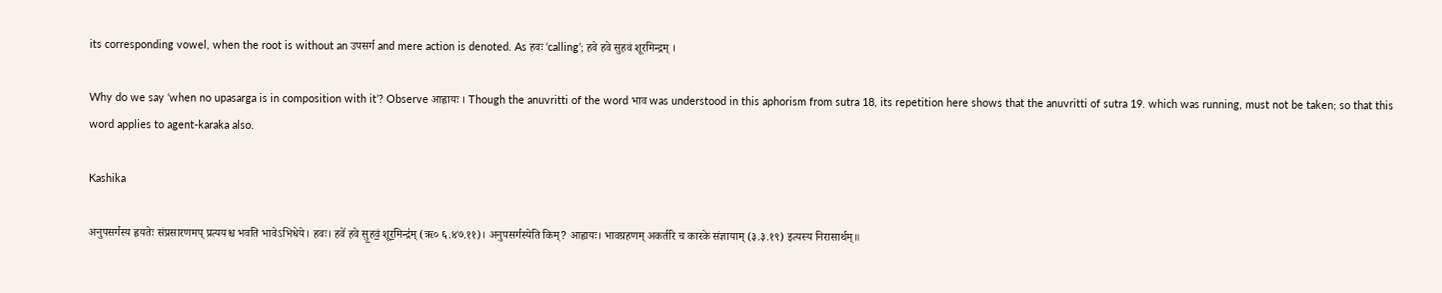its corresponding vowel, when the root is without an उपसर्ग and mere action is denoted. As हवः ‘calling’; हवे हवे सुहवं शूरमिन्द्रम् ।

Why do we say ‘when no upasarga is in composition with it’? Observe आह्वायः । Though the anuvritti of the word भाव was understood in this aphorism from sutra 18, its repetition here shows that the anuvritti of sutra 19. which was running, must not be taken; so that this word applies to agent-karaka also.

Kashika

अनुपसर्गस्य ह्वयतेः संप्रसारणमप् प्रत्ययश्च भवति भावेऽभिधेये। हवः। हवे॑ हवे सु॒हवं॒ शूर॒मिन्द्र॑म् (ऋ० ६.४७.११)। अनुपसर्गस्येति किम्? आह्वायः। भावग्रहणम् अकर्तरि च कारके संज्ञायाम् (३.३.१९) इत्यस्य निरासार्थम्॥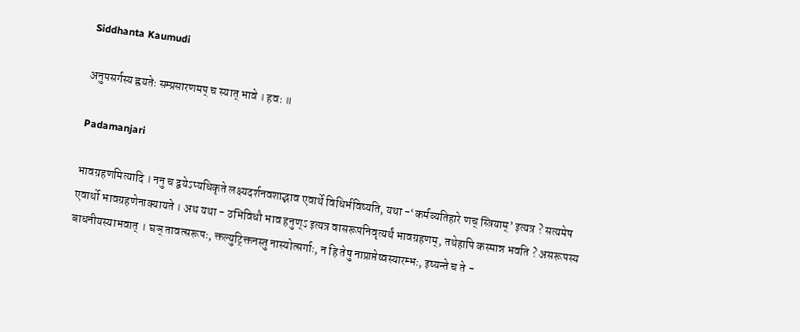Siddhanta Kaumudi

अनुपसर्गस्य ह्वयतेः सम्प्रसारणमप् च स्यात् भावे । हवः ॥

Padamanjari

भावग्रहणमित्यादि । ननु च द्वयेऽप्यधिकृते लक्ष्यदर्शनवशाद्भाव एवार्थे विधिर्भविष्यति, यथा -‘कर्मव्यतिहारे णच् स्त्रियाम्’ इत्यत्र ? सत्यमेष एवार्थो भावग्रहणेनाक्यायते । अथ यथा - ठभिविधौ भाव हनुण्ऽ इत्यत्र वासरूपनिवृत्यर्थं भावग्रहणम्, तथेहापि कस्मान्न भवति ? असरूपस्य बाधनीयस्याभवात् । घञ् तावत्सरूपः, क्तल्युट्क्तिनस्तु नास्योत्सर्गाः, न हि तेषु नाप्राप्तेष्वस्यारम्भः, इष्यन्ते च ते -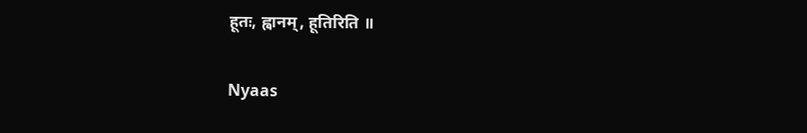हूतः, ह्वानम्, हूतिरिति ॥

Nyaas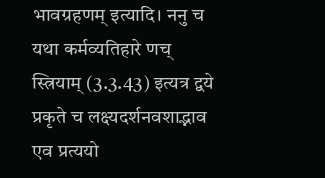भावग्रहणम् इत्यादि। ननु च यथा कर्मव्यतिहारे णच् स्त्रियाम् (3.3.43) इत्यत्र द्वये प्रकृते च लक्ष्यदर्शनवशाद्भाव एव प्रत्ययो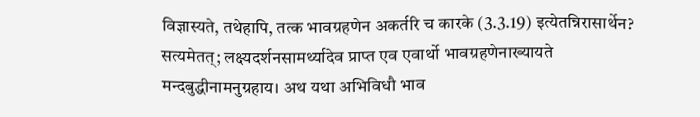विज्ञास्यते, तथेहापि, तत्क भावग्रहणेन अकर्तरि च कारके (3.3.19) इत्येतन्निरासार्थेन? सत्यमेतत्; लक्ष्यदर्शनसामर्थ्यादेव प्राप्त एव एवार्थो भावग्रहणेनाख्यायते मन्दबुद्धीनामनुग्रहाय। अथ यथा अभिविधौ भाव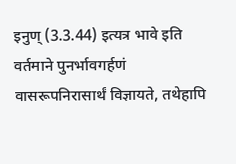इनुण् (3.3.44) इत्यत्र भावे इति वर्तमाने पुनर्भावगर्हणं वासरूपनिरासार्थं विज्ञायते, तथेहापि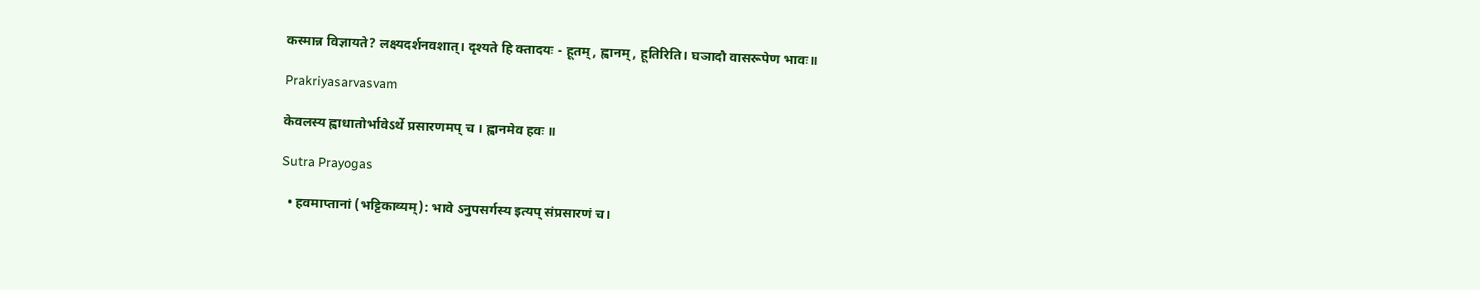कस्मान्न विज्ञायते? लक्ष्यदर्शनवशात्। दृश्यते हि क्तादयः - हूतम्, ह्वानम्, हूतिरिति। घञादौ वासरूपेण भावः॥

Prakriyasarvasvam

केवलस्य ह्वाधातोर्भावेऽर्थे प्रसारणमप् च । ह्वानमेव हवः ॥

Sutra Prayogas

  • हवमाप्तानां (भट्टिकाव्यम्): भावे ऽनुपसर्गस्य इत्यप् संप्रसारणं च।